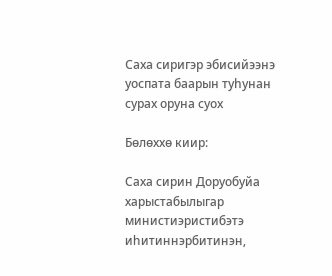Саха сиригэр эбисийээнэ уоспата баарын туһунан сурах оруна суох

Бөлөххө киир:

Саха сирин Доруобуйа харыстабылыгар министиэристибэтэ иһитиннэрбитинэн,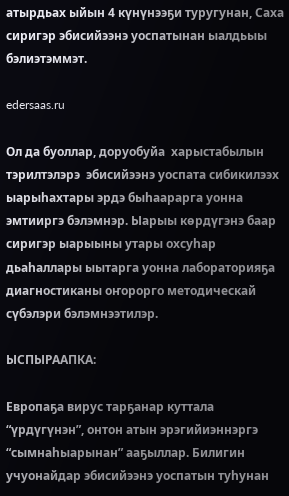атырдьах ыйын 4 күнүнээҕи туругунан, Саха сиригэр эбисийээнэ уоспатынан ыалдьыы бэлиэтэммэт.

edersaas.ru

Ол да буоллар, доруобуйа  харыстабылын  тэрилтэлэрэ  эбисийээнэ уоспата сибикилээх ыарыһахтары эрдэ быһаарарга уонна эмтииргэ бэлэмнэр. Ыарыы көрдүгэнэ баар сиригэр ыарыыны утары охсуһар дьаһаллары ыытарга уонна лабораторияҕа диагностиканы оҥорорго методическай сүбэлэри бэлэмнээтилэр.

ЫСПЫРААПКА:

Европаҕа вирус тарҕанар куттала “үрдүгүнэн”, онтон атын эрэгийиэннэргэ “сымнаһыарынан” ааҕыллар. Билигин учуонайдар эбисийээнэ уоспатын туһунан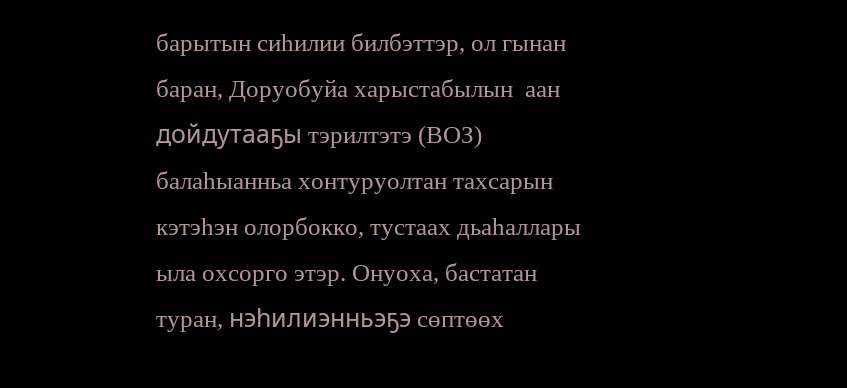барытын сиһилии билбэттэр, ол гынан баран, Доруобуйа харыстабылын  аан дойдутааҕы тэрилтэтэ (ВОЗ) балаһыанньа хонтуруолтан тахсарын кэтэһэн олорбокко, тустаах дьаһаллары ыла охсорго этэр. Онуоха, бастатан туран, нэһилиэнньэҕэ сөптөөх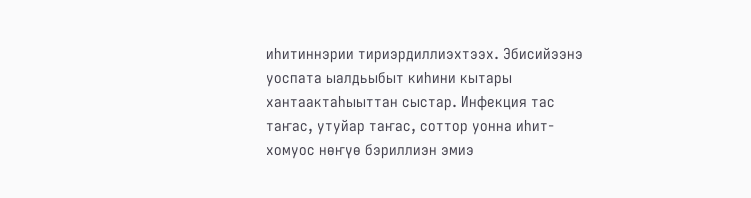иһитиннэрии тириэрдиллиэхтээх. Эбисийээнэ уоспата ыалдьыбыт киһини кытары хантаактаһыыттан сыстар. Инфекция тас таҥас, утуйар таҥас, соттор уонна иһит-хомуос нөҥүө бэриллиэн эмиэ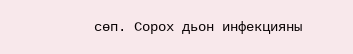сөп. Сорох дьон инфекцияны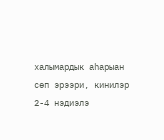халымардык аһарыан сөп эрээри, кинилэр 2-4 нэдиэлэ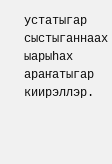устатыгар сыстыганнаах ыарыһах араҥатыгар киирэллэр.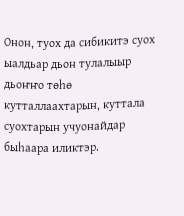Онон, туох да сибикитэ суох ыалдьар дьон тулалыыр  дьоҥҥо төһө кутталлаахтарын, куттала суохтарын учуонайдар быһаара иликтэр.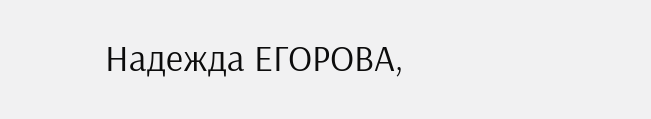Надежда ЕГОРОВА,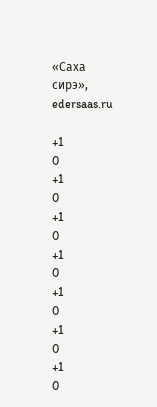«Саха сирэ», edersaas.ru

+1
0
+1
0
+1
0
+1
0
+1
0
+1
0
+1
0